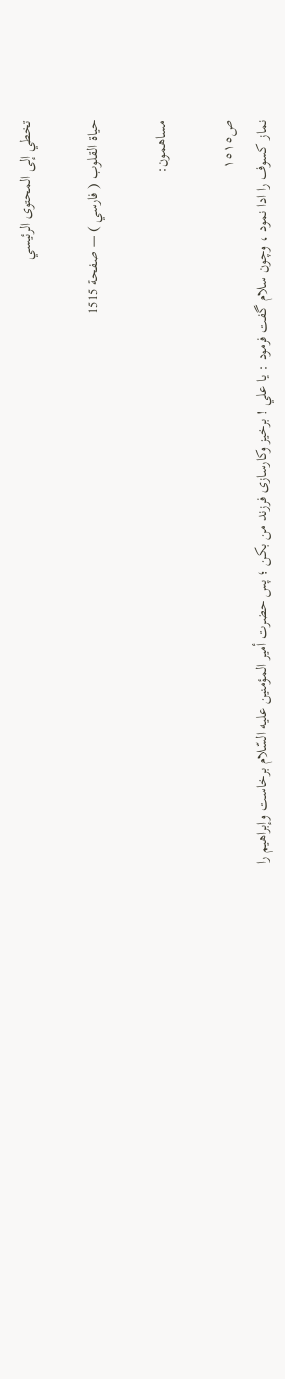تخطي إلى المحتوى الرئيسي

حياة القلوب ( فارسي ) — صفحة 1515

مساهمون:

ص١٥١٥
نماز كسوف را ادا نمود ، وچون سلام گفت فرمود : يا علي ! برخيز وكارسازى فرزند من بكن ؛ پس حضرت أمير المؤمنين عليه السّلام برخاست وإبراهيم را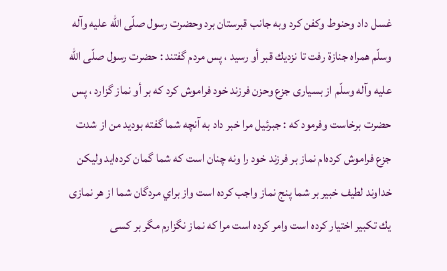غسل داد وحنوط وكفن كرد وبه جانب قبرستان برد وحضرت رسول صلّى اللّه عليه وآله وسلّم همراه جنازة رفت تا نزديك قبر أو رسيد ، پس مردم گفتند : حضرت رسول صلّى اللّه عليه وآله وسلّم از بسيارى جزع وحزن فرزند خود فراموش كرد كه بر أو نماز گزارد ، پس حضرت برخاست وفرمود كه : جبرئيل مرا خبر داد به آنچه شما گفته بوديد من از شدت جزع فراموش كرده‌ام نماز بر فرزند خود را ونه چنان است كه شما گمان كرده‌ايد وليكن خداوند لطيف خبير بر شما پنج نماز واجب كرده است واز براي مردگان شما از هر نمازى يك تكبير اختيار كرده است وامر كرده است مرا كه نماز نگزارم مگر بر كسى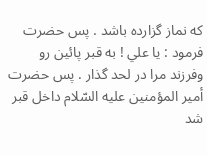كه نماز گزارده باشد . پس حضرت فرمود : يا علي ! به قبر پائين رو وفرزند مرا در لحد گذار . پس حضرت أمير المؤمنين عليه السّلام داخل قبر شد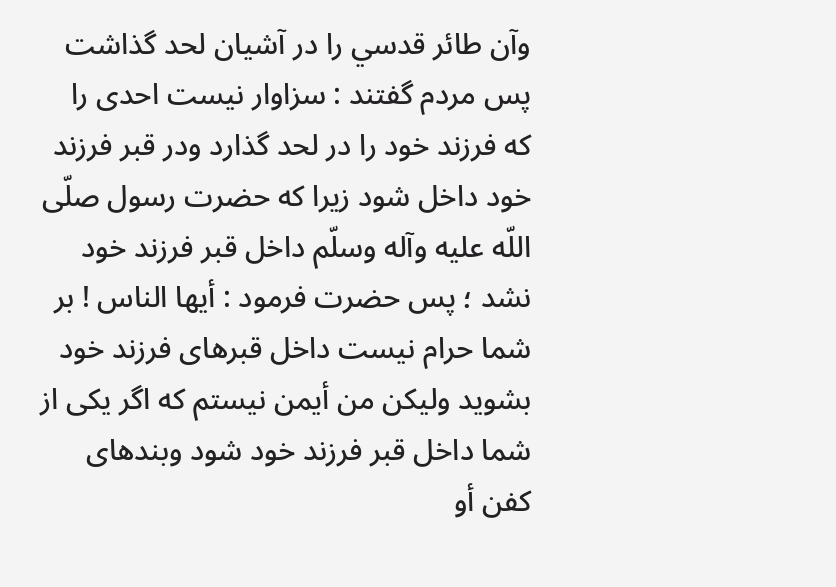وآن طائر قدسي را در آشيان لحد گذاشت پس مردم گفتند : سزاوار نيست احدى را كه فرزند خود را در لحد گذارد ودر قبر فرزند خود داخل شود زيرا كه حضرت رسول صلّى اللّه عليه وآله وسلّم داخل قبر فرزند خود نشد ؛ پس حضرت فرمود : أيها الناس ! بر شما حرام نيست داخل قبرهاى فرزند خود بشويد وليكن من أيمن نيستم كه اگر يكى از شما داخل قبر فرزند خود شود وبندهاى كفن أو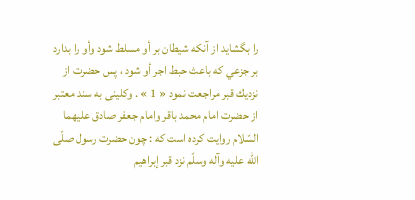را بگشايد از آنكه شيطان بر أو مسلط شود وأو را بدارد بر جزعي كه باعث حبط اجر أو شود ، پس حضرت از نزديك قبر مراجعت نمود « 1 » . وكلينى به سند معتبر از حضرت امام محمد باقر وامام جعفر صادق عليهما السّلام روايت كرده است كه : چون حضرت رسول صلّى اللّه عليه وآله وسلّم نزد قبر إبراهيم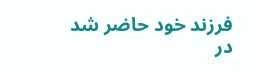فرزند خود حاضر شد در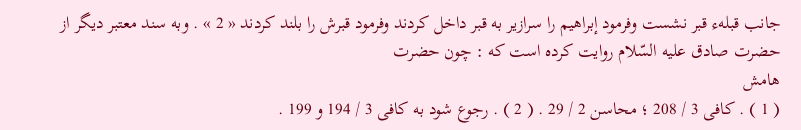جانب قبلهء قبر نشست وفرمود إبراهيم را سرازير به قبر داخل كردند وفرمود قبرش را بلند كردند « 2 » . وبه سند معتبر ديگر از حضرت صادق عليه السّلام روايت كرده است كه : چون حضرت
هامش
( 1 ) . كافى 3 / 208 ؛ محاسن 2 / 29 . ( 2 ) . رجوع شود به كافى 3 / 194 و 199 .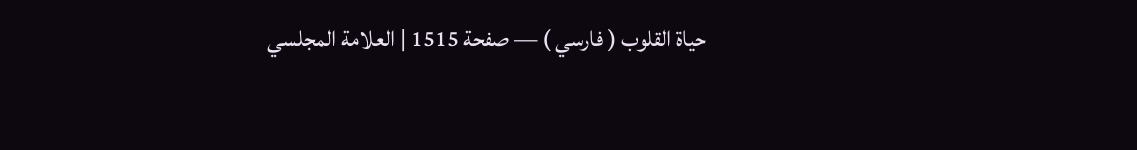حياة القلوب ( فارسي ) — صفحة 1515 | العلامة المجلسي